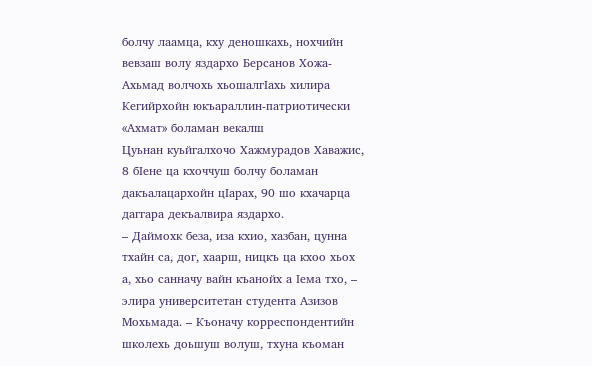болчу лаамца, кху деношкахь, нохчийн вевзаш волу яздархо Берсанов Хожа-Ахьмад волчохь хьошалгIахь хилира Кегийрхойн юкъараллин-патриотически «Ахмат» боламан векалш
Цуьнан куьйгалхочо Хажмурадов Хаважис, 8 бIене ца кхоччуш болчу боламан дакъалацархойн цIарах, 90 шо кхачарца даггара декъалвира яздархо.
– Даймохк беза, иза кхио, хазбан, цунна тхайн са, дог, хаарш, ницкъ ца кхоо хьох а, хьо санначу вайн къанойх а Iема тхо, – элира университетан студента Азизов Мохьмада. – Къоначу корреспондентийн школехь доьшуш волуш, тхуна къоман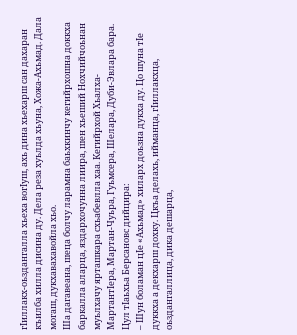гIиллакх-оьздангалла хьеха вогIуш, ахь дина хьехарш сан дахаран къилба хилла дисина ду. Дела реза хуьлда хьуна, Хожа-Ахьмад. Дала могаш, дукхавахавойла хьо.
Ша дагавеана, шеца болчу ларамна баьхкинчу кегийрхошна доккха баркалла аларца, яздархочунна лиира, шен хьеший Нохчийчоьнан муьлхачу ярташкара схьабевлла хаа. Кегийрхой Хьалха-МартантIера, Мартан-Чуьра, Гуьмсера, Шелара, Дуби-Эвлара бара. Цул тIаьхьа Берсановс дийцира:
– Шун боламан цIе «Ахьмад» хиларх доьзна дукха ду. Цо шуна тIе дуккха а декхарш дохку. Цкъа делахь, ийманца, гIиллакхца, оьздангаллица, дика дешарца,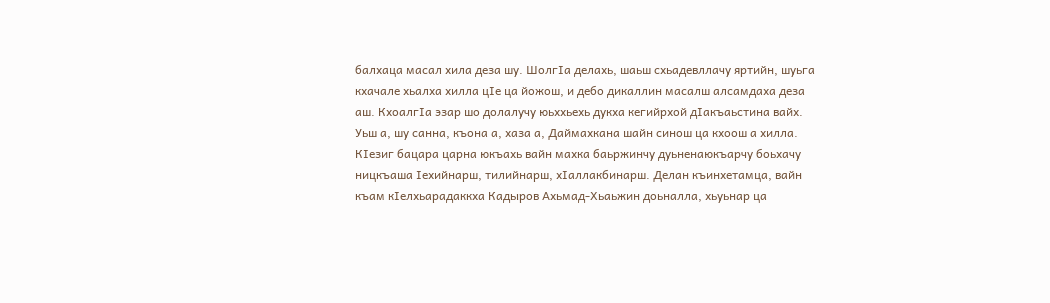балхаца масал хила деза шу. ШолгIа делахь, шаьш схьадевллачу яртийн, шуьга кхачале хьалха хилла цIе ца йожош, и дебо дикаллин масалш алсамдаха деза аш. КхоалгIа эзар шо долалучу юьххьехь дукха кегийрхой дIакъаьстина вайх. Уьш а, шу санна, къона а, хаза а, Даймахкана шайн синош ца кхоош а хилла. КIезиг бацара царна юкъахь вайн махка баьржинчу дуьненаюкъарчу боьхачу ницкъаша Iехийнарш, тилийнарш, хIаллакбинарш. Делан къинхетамца, вайн къам кIелхьарадаккха Кадыров Ахьмад-Хьаьжин доьналла, хьуьнар ца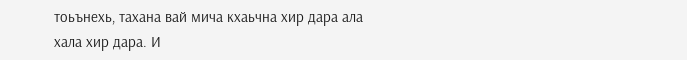тоьънехь, тахана вай мича кхаьчна хир дара ала хала хир дара. И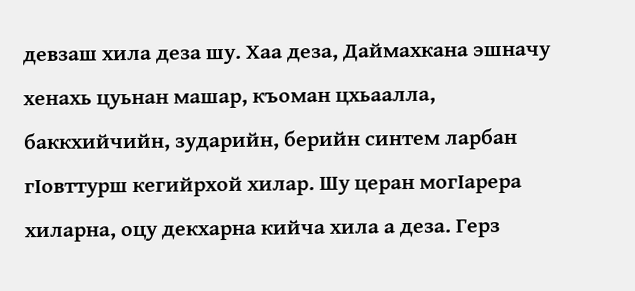девзаш хила деза шу. Хаа деза, Даймахкана эшначу хенахь цуьнан машар, къоман цхьаалла, баккхийчийн, зударийн, берийн синтем ларбан гIовттурш кегийрхой хилар. Шу церан могIарера хиларна, оцу декхарна кийча хила а деза. Герз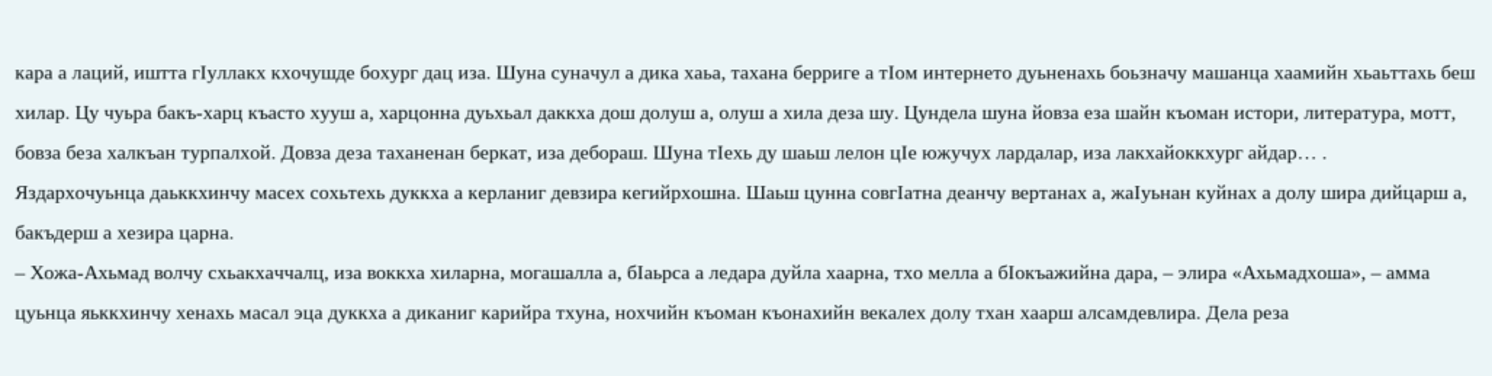кара а лаций, иштта гIуллакх кхочушде бохург дац иза. Шуна суначул а дика хаьа, тахана берриге а тIом интернето дуьненахь боьзначу машанца хаамийн хьаьттахь беш хилар. Цу чуьра бакъ-харц къасто хууш а, харцонна дуьхьал даккха дош долуш а, олуш а хила деза шу. Цундела шуна йовза еза шайн къоман истори, литература, мотт, бовза беза халкъан турпалхой. Довза деза таханенан беркат, иза дебораш. Шуна тIехь ду шаьш лелон цIе южучух лардалар, иза лакхайоккхург айдар… .
Яздархочуьнца даьккхинчу масех сохьтехь дуккха а керланиг девзира кегийрхошна. Шаьш цунна совгIатна деанчу вертанах а, жаIуьнан куйнах а долу шира дийцарш а, бакъдерш а хезира царна.
– Хожа-Ахьмад волчу схьакхаччалц, иза воккха хиларна, могашалла а, бIаьрса а ледара дуйла хаарна, тхо мелла а бIокъажийна дара, – элира «Ахьмадхоша», – амма цуьнца яьккхинчу хенахь масал эца дуккха а диканиг карийра тхуна, нохчийн къоман къонахийн векалех долу тхан хаарш алсамдевлира. Дела реза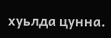хуьлда цунна.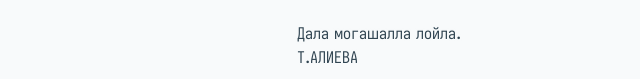Дала могашалла лойла.
Т.АЛИЕВА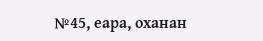№45, еара, оханан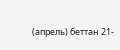(апрель) беттан 21-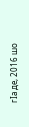гIа де, 2016 шо